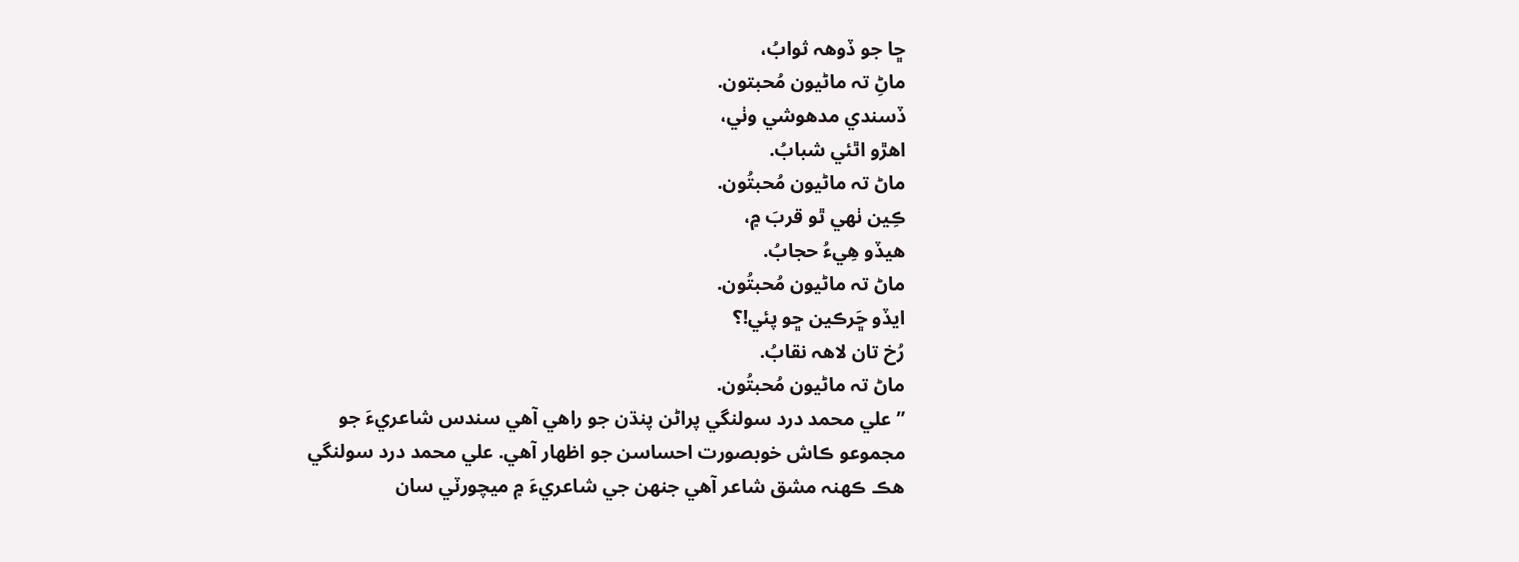ڇا جو ڏوھہ ثوابُ،
ماڻِ تہ ماڻيون مُحبتون.
ڏسندي مدهوشي وٺي،
اهڙو اٿئي شبابُ.
ماڻ تہ ماڻيون مُحبتُون.
ڪِين ٺھي ٿو قربَ ۾،
هيڏو هِيءُ حجابُ.
ماڻ تہ ماڻيون مُحبتُون.
ايڏو ڇَرڪين ڇو پئي!؟
رُخ تان لاھہ نقابُ.
ماڻ تہ ماڻيون مُحبتُون.
”علي محمد درد سولنگي پراڻن پنڌن جو راهي آهي سندس شاعريءَ جو مجموعو ڪاش خوبصورت احساسن جو اظھار آهي. علي محمد درد سولنگي هڪ ڪھنہ مشق شاعر آهي جنھن جي شاعريءَ ۾ ميچورٽي سان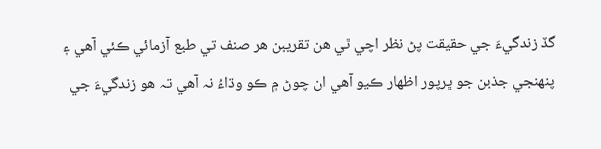گڏ زندگيءَ جي حقيقت پڻ نظر اچي ٿي هن تقريبن هر صنف تي طبع آزمائي ڪئي آهي ۽ پنھنجي جذبن جو ڀرپور اظھار ڪيو آهي ان چوڻ ۾ ڪو وڌاءُ نہ آهي تہ هو زندگيءَ جي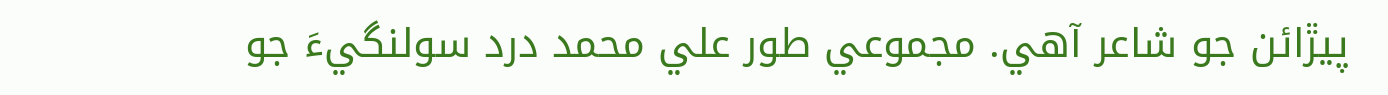پيڙائن جو شاعر آهي. مجموعي طور علي محمد درد سولنگيءَ جو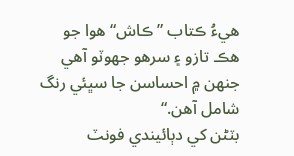هيءُ ڪتاب ”ڪاش“ هوا جو هڪ تازو ۽ سرهو جهوٽو آهي جنھن ۾ احساسن جا سڀئي رنگ شامل آهن.“
بٽڻن کي دٻائيندي فونٽ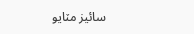سائيز مٽايو